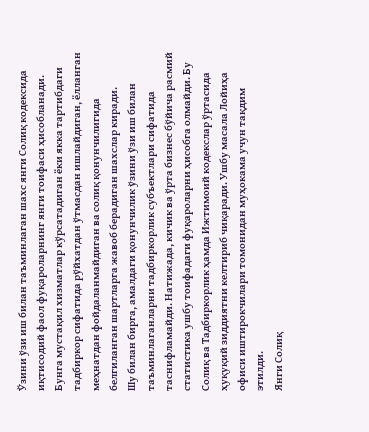Ўзини ўзи иш билан таъминлаган шахс янги Солиқ кодексида иқтисодий фаол фуқароларнинг янги тоифаси ҳисобланади. Бунга мустақил хизматлар кўрсатадиган ёки якка тартибдаги тадбиркор сифатида рўйхатдан ўтмасдан ишлайдиган, ёлланган меҳнатдан фойдаланмайдиган ва солиқ қонунчилигида белгиланган шартларга жавоб берадиган шахслар киради.
Шу билан бирга, амалдаги қонунчилик ўзини ўзи иш билан таъминлаганларни тадбиркорлик субъектлари сифатида таснифламайди. Натижада, кичик ва ўрта бизнес бўйича расмий статистика ушбу тоифадаги фуқароларни ҳисобга олмайди. Бу Солиқ ва Тадбиркорлик ҳамда Ижтимоий кодекслар ўртасида ҳуқуқий зиддиятни келтириб чиқаради. Ушбу масала Лойиҳа офиси иштирокчилари томонидан муҳокама учун тақдим этилди.
Янги Солиқ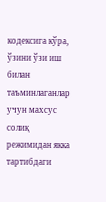кодексига кўра, ўзини ўзи иш билан таъминлаганлар учун махсус солиқ режимидан якка тартибдаги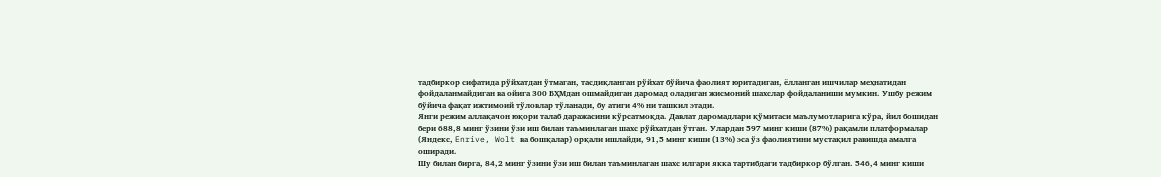тадбиркор сифатида рўйхатдан ўтмаган, тасдиқланган рўйхат бўйича фаолият юритадиган, ёлланган ишчилар меҳнатидан фойдаланмайдиган ва ойига 300 БҲМдан ошмайдиган даромад оладиган жисмоний шахслар фойдаланиши мумкин. Ушбу режим бўйича фақат ижтимоий тўловлар тўланади, бу атиги 4% ни ташкил этади.
Янги режим аллақачон юқори талаб даражасини кўрсатмоқда. Давлат даромадлари қўмитаси маълумотларига кўра, йил бошидан бери 688,8 минг ўзини ўзи иш билан таъминлаган шахс рўйхатдан ўтган. Улардан 597 минг киши (87%) рақамли платформалар (Яндекс, Enrive, Wolt ва бошқалар) орқали ишлайди, 91,5 минг киши (13%) эса ўз фаолиятини мустақил равишда амалга оширади.
Шу билан бирга, 84,2 минг ўзини ўзи иш билан таъминлаган шахс илгари якка тартибдаги тадбиркор бўлган. 546,4 минг киши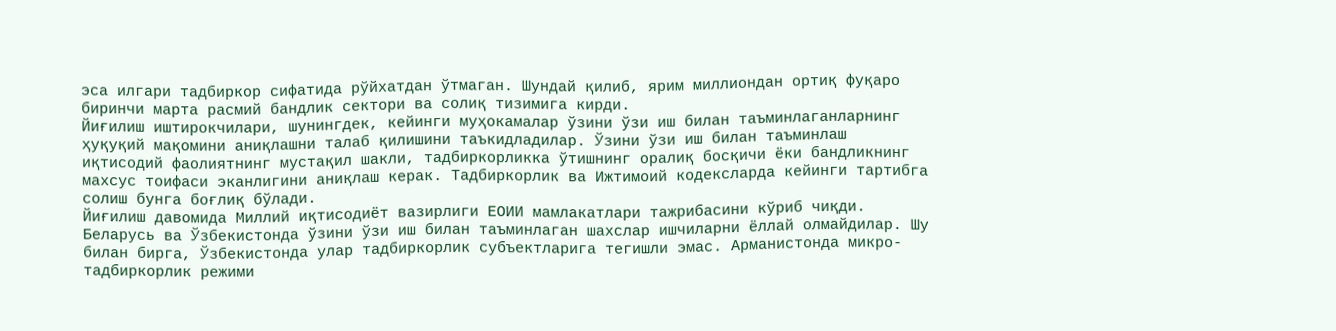эса илгари тадбиркор сифатида рўйхатдан ўтмаган. Шундай қилиб, ярим миллиондан ортиқ фуқаро биринчи марта расмий бандлик сектори ва солиқ тизимига кирди.
Йиғилиш иштирокчилари, шунингдек, кейинги муҳокамалар ўзини ўзи иш билан таъминлаганларнинг ҳуқуқий мақомини аниқлашни талаб қилишини таъкидладилар. Ўзини ўзи иш билан таъминлаш иқтисодий фаолиятнинг мустақил шакли, тадбиркорликка ўтишнинг оралиқ босқичи ёки бандликнинг махсус тоифаси эканлигини аниқлаш керак. Тадбиркорлик ва Ижтимоий кодексларда кейинги тартибга солиш бунга боғлиқ бўлади.
Йиғилиш давомида Миллий иқтисодиёт вазирлиги ЕОИИ мамлакатлари тажрибасини кўриб чиқди. Беларусь ва Ўзбекистонда ўзини ўзи иш билан таъминлаган шахслар ишчиларни ёллай олмайдилар. Шу билан бирга, Ўзбекистонда улар тадбиркорлик субъектларига тегишли эмас. Арманистонда микро-тадбиркорлик режими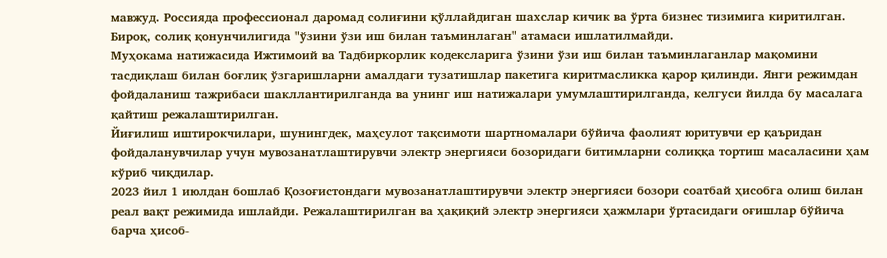мавжуд. Россияда профессионал даромад солиғини қўллайдиган шахслар кичик ва ўрта бизнес тизимига киритилган. Бироқ, солиқ қонунчилигида "ўзини ўзи иш билан таъминлаган" атамаси ишлатилмайди.
Муҳокама натижасида Ижтимоий ва Тадбиркорлик кодексларига ўзини ўзи иш билан таъминлаганлар мақомини тасдиқлаш билан боғлиқ ўзгаришларни амалдаги тузатишлар пакетига киритмасликка қарор қилинди. Янги режимдан фойдаланиш тажрибаси шакллантирилганда ва унинг иш натижалари умумлаштирилганда, келгуси йилда бу масалага қайтиш режалаштирилган.
Йиғилиш иштирокчилари, шунингдек, маҳсулот тақсимоти шартномалари бўйича фаолият юритувчи ер қаъридан фойдаланувчилар учун мувозанатлаштирувчи электр энергияси бозоридаги битимларни солиққа тортиш масаласини ҳам кўриб чиқдилар.
2023 йил 1 июлдан бошлаб Қозоғистондаги мувозанатлаштирувчи электр энергияси бозори соатбай ҳисобга олиш билан реал вақт режимида ишлайди. Режалаштирилган ва ҳақиқий электр энергияси ҳажмлари ўртасидаги оғишлар бўйича барча ҳисоб-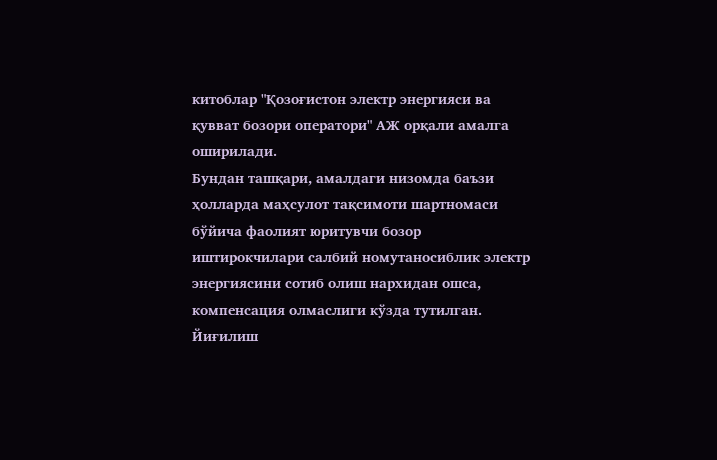китоблар "Қозоғистон электр энергияси ва қувват бозори оператори" АЖ орқали амалга оширилади.
Бундан ташқари, амалдаги низомда баъзи ҳолларда маҳсулот тақсимоти шартномаси бўйича фаолият юритувчи бозор иштирокчилари салбий номутаносиблик электр энергиясини сотиб олиш нархидан ошса, компенсация олмаслиги кўзда тутилган. Йиғилиш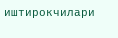иштирокчилари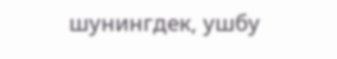шунингдек, ушбу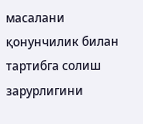масалани қонунчилик билан тартибга солиш зарурлигини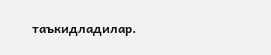таъкидладилар.